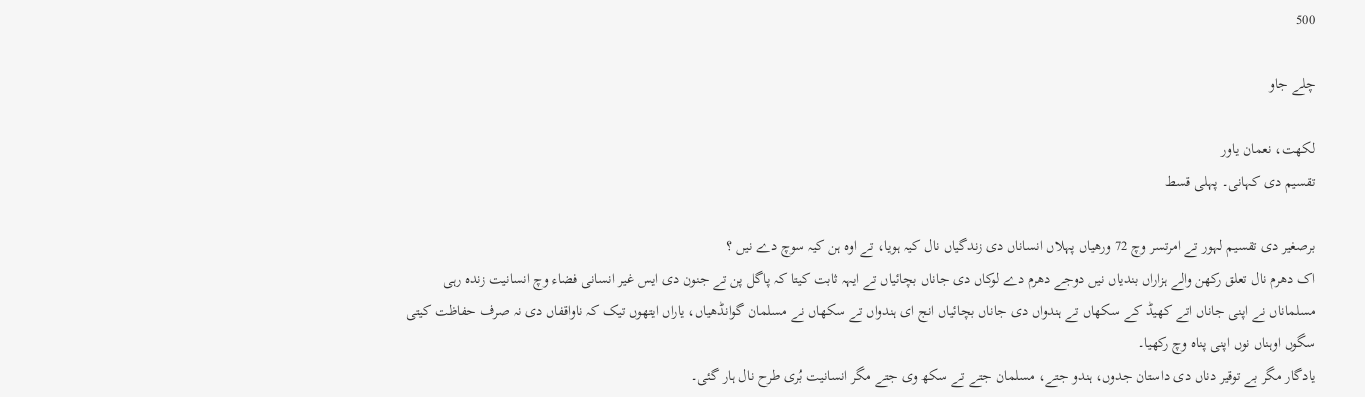500

چلے جاو

لکھت، نعمان یاور
تقسیم دی کہانی۔ پہلی قسط

برصغیر دی تقسیم لہور تے امرتسر وچ 72 ورھیاں پہلاں انساناں دی زندگیاں نال کیہ ہویا، تے اوہ ہن کیہ سوچ دے نیں ؟
اک دھرم نال تعلق رکھن والے ہزاراں بندیاں نیں دوجے دھرم دے لوکاں دی جاناں بچائیاں تے ایہہ ثابت کیتا کہ پاگل پن تے جنون دی ایس غیر انسانی فضاء وچ انسانیت زندہ رہی مسلماناں نے اپنی جاناں اتے کھیڈ کے سکھاں تے ہندواں دی جاناں بچائیاں انج ای ہندواں تے سکھاں نے مسلمان گوانڈھیاں، یاراں ایتھوں تیک کہ ناواقفاں دی نہ صرف حفاظت کیتی سگوں اوہناں نوں اپنی پناہ وچ رکھیا۔
یادگار مگر بے توقیر دناں دی داستان جدوں، ہندو جتے، مسلمان جتے تے سکھ وی جتے مگر انسانیت بُری طرح نال ہار گئی۔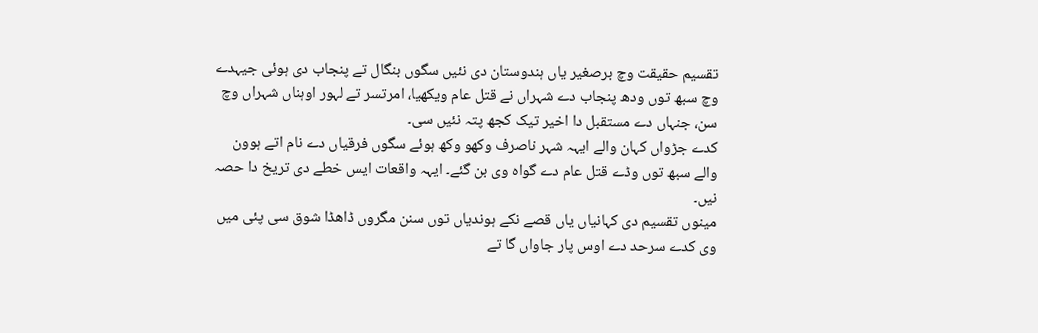تقسیم حقیقت وچ برصغیر یاں ہندوستان دی نئیں سگوں بنگال تے پنجاب دی ہوئی جیہدے وچ سبھ توں ودھ پنجاب دے شہراں نے قتل عام ویکھیا، امرتسر تے لہور اوہناں شہراں وچ سن، جنہاں دے مستقبل دا اخیر تیک کجھ پتہ نئیں سی۔
کدے جڑواں کہان والے ایہہ شہر ناصرف وکھو وکھ ہوئے سگوں فرقیاں دے نام اتے ہوون والے سبھ توں وڈے قتل عام دے گواہ وی بن گئے۔ ایہہ واقعات ایس خطے دی تریخ دا حصہ نیں۔
مینوں تقسیم دی کہانیاں یاں قصے نکے ہوندیاں توں سنن مگروں ڈاھڈا شوق سی پئی میں وی کدے سرحد دے اوس پار جاواں گا تے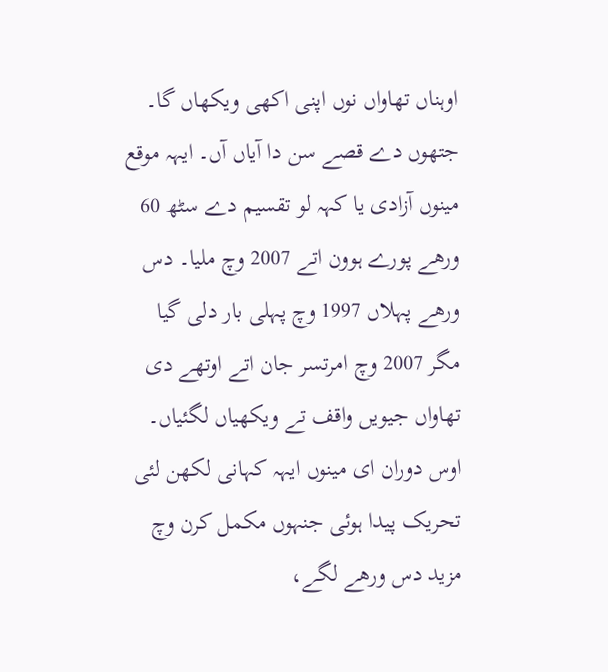اوہناں تھاواں نوں اپنی اکھی ویکھاں گا۔ جتھوں دے قصے سن دا آیاں آں۔ ایہہ موقع مینوں آزادی یا کہہ لو تقسیم دے سٹھ 60 ورھے پورے ہوون اتے 2007 وچ ملیا۔ دس ورھے پہلاں 1997 وچ پہلی بار دلی گیا مگر 2007 وچ امرتسر جان اتے اوتھے دی تھاواں جیویں واقف تے ویکھیاں لگئیاں۔ اوس دوران ای مینوں ایہہ کہانی لکھن لئی تحریک پیدا ہوئی جنہوں مکمل کرن وچ مزید دس ورھے لگے،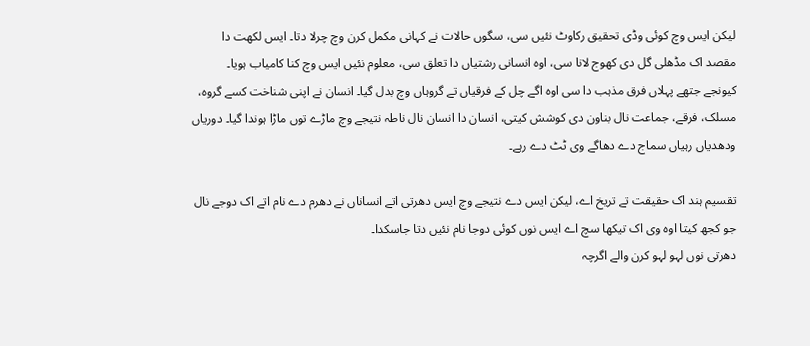لیکن ایس وچ کوئی وڈی تحقیق رکاوٹ نئیں سی، سگوں حالات نے کہانی مکمل کرن وچ چرلا دتا۔ ایس لکھت دا مقصد اک مڈھلی گل دی کھوج لانا سی، اوہ انسانی رشتیاں دا تعلق سی، معلوم نئیں ایس وچ کنا کامیاب ہویا۔ کیونجے جتھے پہلاں فرق مذہب دا سی اوہ اگے چل کے فرقیاں تے گروہاں وچ بدل گیا۔ انسان نے اپنی شناخت کسے گروہ، مسلک، فرقے، جماعت نال بناون دی کوشش کیتی، انسان دا انسان نال ناطہ نتیجے وچ ماڑے توں ماڑا ہوندا گیا۔ دوریاں ودھدیاں رہیاں سماج دے دھاگے وی ٹٹ دے رہے۔

تقسیم ہند اک حقیقت تے تریخ اے، لیکن ایس دے نتیجے وچ ایس دھرتی اتے انساناں نے دھرم دے نام اتے اک دوجے نال جو کجھ کیتا اوہ وی اک تیکھا سچ اے ایس نوں کوئی دوجا نام نئیں دتا جاسکدا۔
دھرتی نوں لہو لہو کرن والے اگرچہ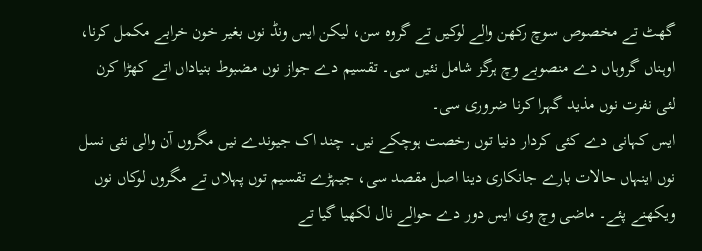گھٹ تے مخصوص سوچ رکھن والے لوکیں تے گروہ سن، لیکن ایس ونڈ نوں بغیر خون خرابے مکمل کرنا، اوہناں گروہاں دے منصوبے وچ ہرگز شامل نئیں سی۔ تقسیم دے جواز نوں مضبوط بنیاداں اتے کھڑا کرن لئی نفرت نوں مذید گہرا کرنا ضروری سی۔
ایس کہانی دے کئی کردار دنیا توں رخصت ہوچکے نیں۔ چند اک جیوندے نیں مگروں آن والی نئی نسل نوں اینہاں حالات بارے جانکاری دینا اصل مقصد سی، جیہڑے تقسیم توں پہلاں تے مگروں لوکاں نوں ویکھنے پئے۔ ماضی وچ وی ایس دور دے حوالے نال لکھیا گیا تے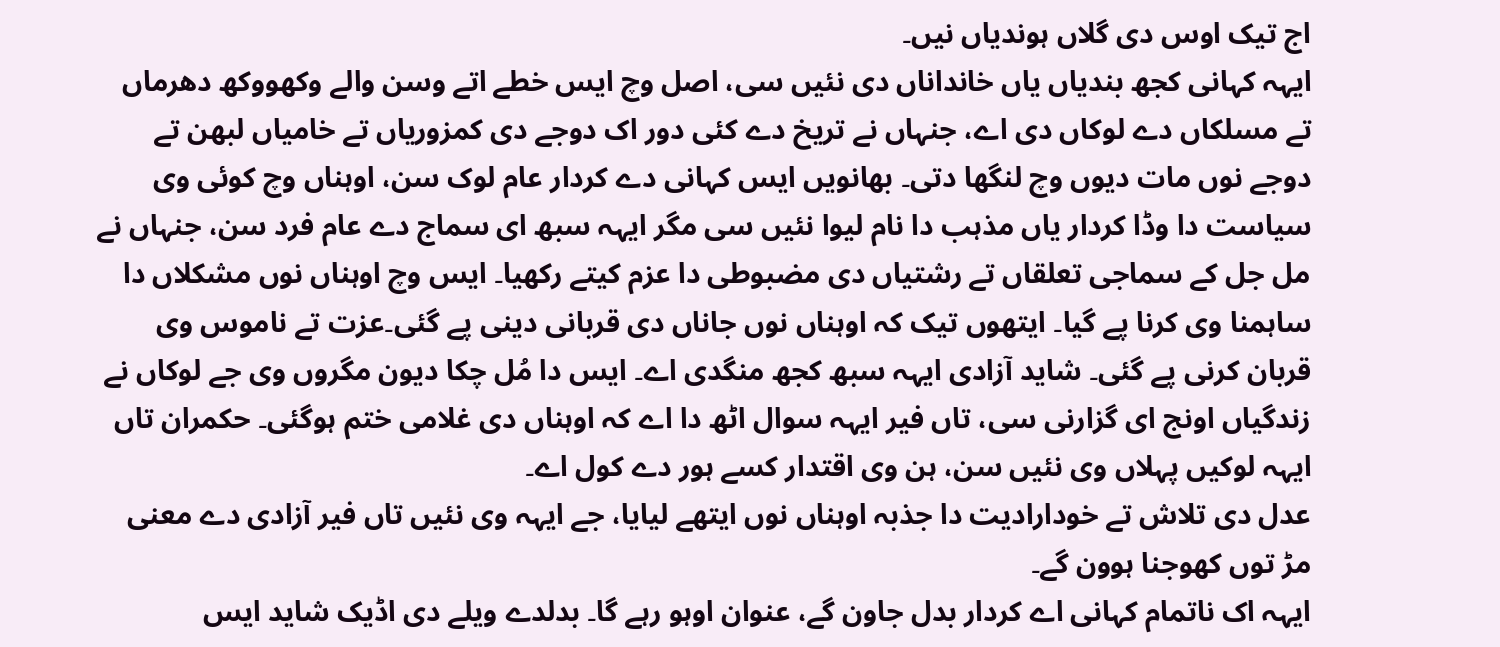اج تیک اوس دی گلاں ہوندیاں نیں۔
ایہہ کہانی کجھ بندیاں یاں خانداناں دی نئیں سی، اصل وچ ایس خطے اتے وسن والے وکھووکھ دھرماں تے مسلکاں دے لوکاں دی اے، جنہاں نے تریخ دے کئی دور اک دوجے دی کمزوریاں تے خامیاں لبھن تے دوجے نوں مات دیوں وچ لنگھا دتی۔ بھانویں ایس کہانی دے کردار عام لوک سن، اوہناں وچ کوئی وی سیاست دا وڈا کردار یاں مذہب دا نام لیوا نئیں سی مگر ایہہ سبھ ای سماج دے عام فرد سن، جنہاں نے مل جل کے سماجی تعلقاں تے رشتیاں دی مضبوطی دا عزم کیتے رکھیا۔ ایس وچ اوہناں نوں مشکلاں دا ساہمنا وی کرنا پے گیا۔ ایتھوں تیک کہ اوہناں نوں جاناں دی قربانی دینی پے گئی۔عزت تے ناموس وی قربان کرنی پے گئی۔ شاید آزادی ایہہ سبھ کجھ منگدی اے۔ ایس دا مُل چکا دیون مگروں وی جے لوکاں نے زندگیاں اونج ای گزارنی سی، تاں فیر ایہہ سوال اٹھ دا اے کہ اوہناں دی غلامی ختم ہوگئی۔ حکمران تاں ایہہ لوکیں پہلاں وی نئیں سن، ہن وی اقتدار کسے ہور دے کول اے۔
عدل دی تلاش تے خودارادیت دا جذبہ اوہناں نوں ایتھے لیایا، جے ایہہ وی نئیں تاں فیر آزادی دے معنی مڑ توں کھوجنا ہوون گے۔
ایہہ اک ناتمام کہانی اے کردار بدل جاون گے، عنوان اوہو رہے گا۔ بدلدے ویلے دی اڈیک شاید ایس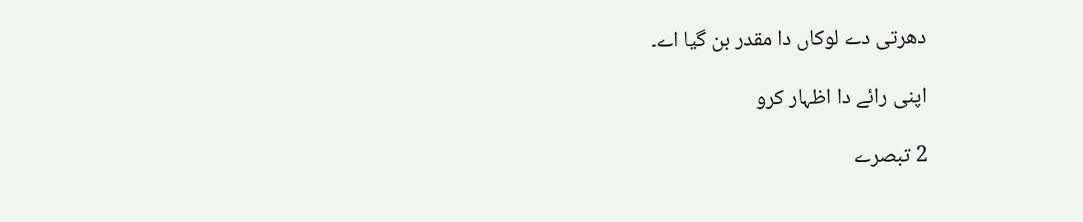دھرتی دے لوکاں دا مقدر بن گیا اے۔

اپنی رائے دا اظہار کرو

2 تبصرے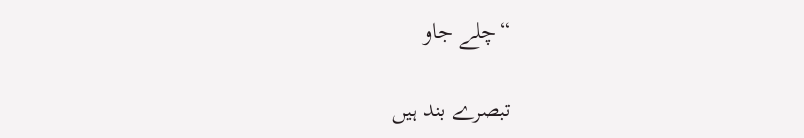“چلے جاو

تبصرے بند ہیں